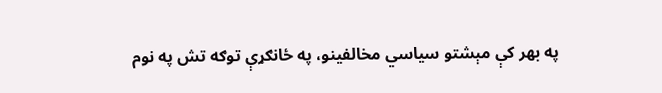په بهر کې مېشتو سیاسي مخالفینو، په ځانګړې توګه تش په نوم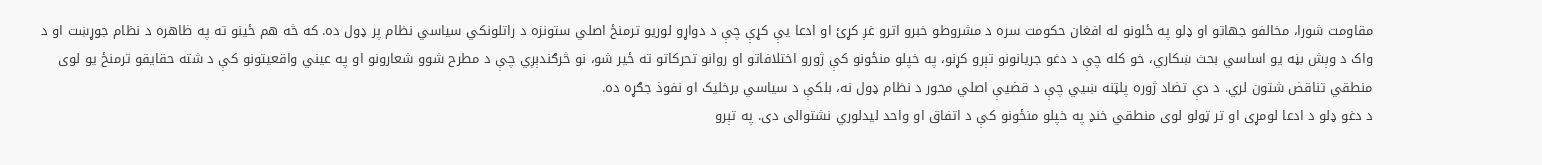مقاومت شورا، مخالفو جهاتو او ډلو په ځلونو له افغان حکومت سره د مشروطو خبرو اترو غږ کړئ او ادعا یې کړې چې د دواړو لوریو ترمنځ اصلي ستونزه د راتلونکي سیاسي نظام پر ډول ده. که څه هم ځینو ته په ظاهره د نظام جوړښت او د واک د وېش بڼه یو اساسي بحث ښکاري، خو کله چې د دغو جریانونو تېرو کړنو، په خپلو منځونو کې ژورو اختلافاتو او روانو تحرکاتو ته ځیر شو، نو څرګندېږي چې د مطرح شوو شعارونو او په عیني واقعیتونو کې د شته حقایقو ترمنځ یو لوی منطقي تناقض شتون لري. د دې تضاد ژوره پلټنه ښيي چې د قضیې اصلي محور د نظام ډول نه، بلکې د سیاسي برخلیک او نفوذ جګړه ده.
د دغو ډلو د ادعا لومړی او تر ټولو لوی منطقي خنډ په خپلو منځونو کې د اتفاق او واحد لیدلوري نشتوالی دی. په تېرو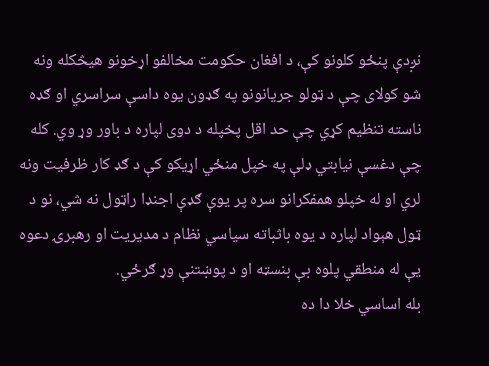نږدې پنځو کلونو کې، د افغان حکومت مخالفو اړخونو هیڅکله ونه شو کولای چې د ټولو جریانونو په ګډون یوه داسې سراسري او ګډه ناسته تنظیم کړي چې حد اقل پخپله د دوی لپاره د باور وړ وي. کله چې دغسې نیابتي ډلې په خپل منځي اړیکو کې د ګډ کار ظرفیت ونه لري او له خپلو همفکرانو سره پر یوې ګډې اجنډا راټول نه شي، نو د ټول هېواد لپاره د یوه باثباته سیاسي نظام د مدیریت او رهبرۍ دعوه یې له منطقي پلوه بې بنسټه او د پوښتنې وړ ګرځي.
بله اساسي خلا دا ده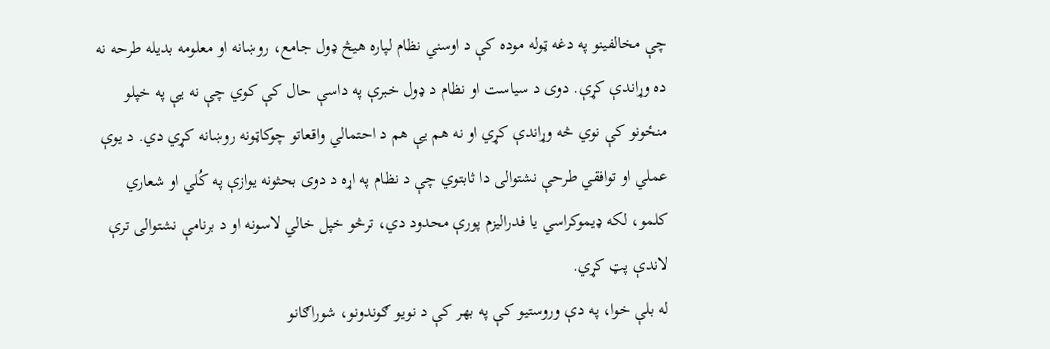چې مخالفینو په دغه ټوله موده کې د اوسني نظام لپاره هیڅ ډول جامع، روښانه او معلومه بدیله طرحه نه ده وړاندې کړې. دوی د سیاست او نظام د ډول خبرې په داسې حال کې کوي چې نه یې په خپلو منځونو کې نوي څه وړاندې کړي او نه هم یې هم د احتمالي واقعاتو چوکاټونه روښانه کړي دي. د یوې عملي او توافقي طرحې نشتوالی دا ثابتوي چې د نظام په اړه د دوی بحثونه یوازې په کُلي او شعاري کلمو، لکه ډیموکراسي یا فدرالیزم پورې محدود دي، ترڅو خپل خالي لاسونه او د برنامې نشتوالی ترې لاندې پټ کړي.
له بلې خوا، په دې وروستیو کې په بهر کې د نویو ګوندونو، شوراګانو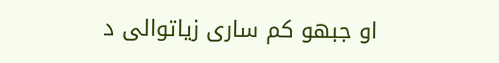او جبهو کم ساری زیاتوالی د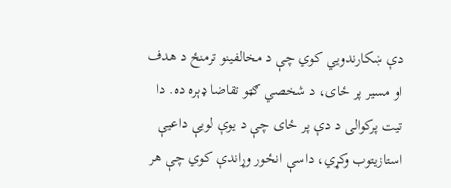دې ښکارندویي کوي چې د مخالفینو ترمنځ د هدف او مسیر پر ځای، د شخصي ګټو تقاضا ډېره ده. دا تیت پرکوالی د دې پر ځای چې د یوې لویې داعیې استازیتوب وکړي، داسې انځور وړاندې کوي چې هر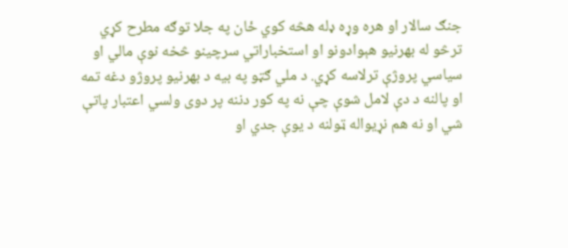جنګ سالار او هره وړه ډله هڅه کوي ځان په جلا توګه مطرح کړي ترڅو له بهرنیو هېوادونو او استخباراتي سرچینو څخه نوې مالي او سیاسي پروژې ترلاسه کړي. د ملي ګټو په بیه د بهرنیو پروژو دغه تمه او پالنه د دې لامل شوې چې نه په کور دننه پر دوی ولسي اعتبار پاتې شي او نه هم نړیواله ټولنه د یوې جدي او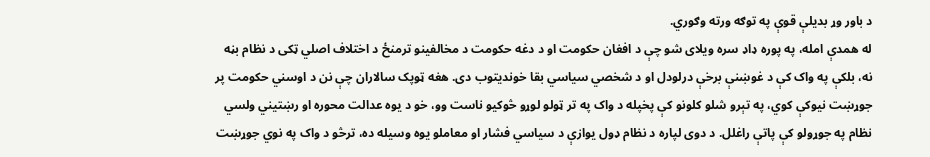د باور وړ بدیلې قوې په توګه ورته وګوري.
له همدې امله، په پوره ډاډ سره ویلای شو چې د افغان حکومت او د دغه حکومت د مخالفینو ترمنځ د اختلاف اصلي ټکی د نظام بڼه نه، بلکې په واک کې د غوښنې برخې درلودل او د شخصي سیاسي بقا خوندیتوب دی. هغه ټوپک سالاران چې نن د اوسني حکومت پر جوړښت نیوکې کوي، په تېرو شلو کلونو کې پخپله د واک په تر ټولو لوړو څوکیو ناست وو، خو د یوه عدالت محوره او رښتیني ولسي نظام په جوړولو کې پاتې راغلل. د دوی لپاره د نظام ډول یوازې د سیاسي فشار او معاملو یوه وسیله ده، ترڅو د واک په نوي جوړښت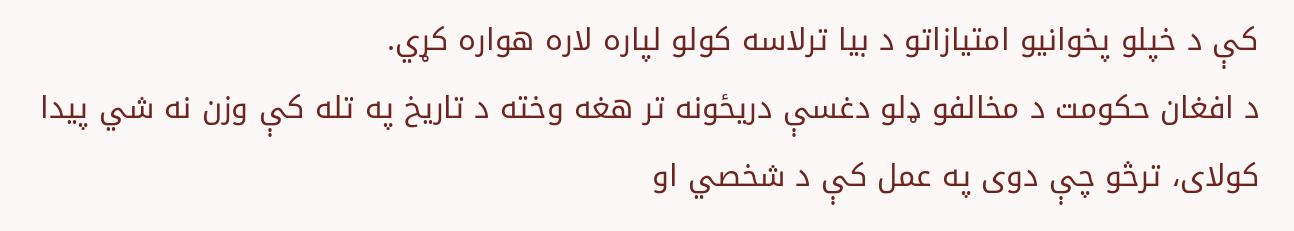کې د خپلو پخوانیو امتیازاتو د بیا ترلاسه کولو لپاره لاره هواره کړي.
د افغان حکومت د مخالفو ډلو دغسې دریځونه تر هغه وخته د تاریخ په تله کې وزن نه شي پیدا کولای، ترڅو چې دوی په عمل کې د شخصي او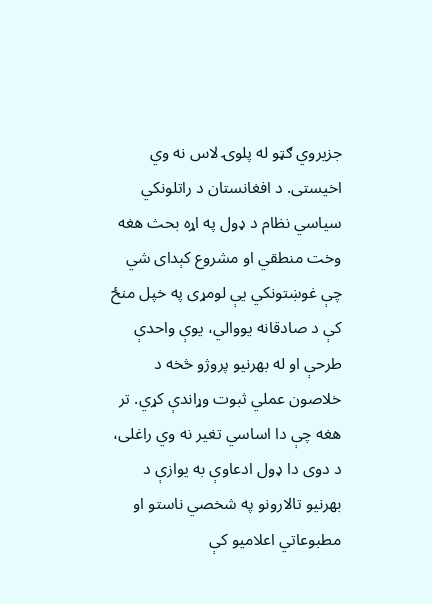جزیروي ګټو له پلوۍ لاس نه وي اخیستی. د افغانستان د راتلونکي سیاسي نظام د ډول په اړه بحث هغه وخت منطقي او مشروع کېدای شي چې غوښتونکي یې لومړی په خپل منځ کې د صادقانه یووالي، یوې واحدې طرحې او له بهرنیو پروژو څخه د خلاصون عملي ثبوت وړاندې کړي. تر هغه چې دا اساسي تغیر نه وي راغلی، د دوی دا ډول ادعاوې به یوازې د بهرنیو تالارونو په شخصي ناستو او مطبوعاتي اعلامیو کې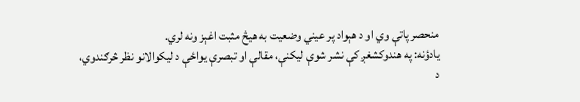منحصر پاتې وي او د هېواد پر عیني وضعیت به هیڅ مثبت اغېز ونه لري.
یادؤنه: په هندوکشغږ کې نشر شوې لیکنې، مقالې او تبصرې یواځې د لیکوالانو نظر څرګندوي، د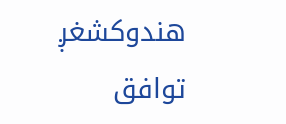هندوکشغږ توافق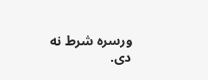ورسره شرط نه دی.